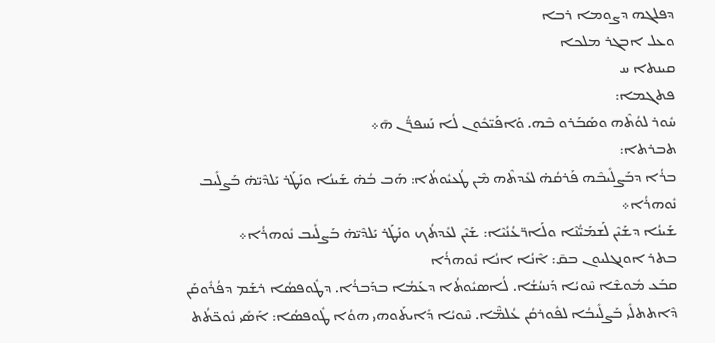ܕܦܠܓܗ ܕܨܘܡܐ ܪܒܐ
ܘܥܠ ܐܒܓܪ ܡܠܟܐ
ܩܝܢܬܐ ܚ
ܦܬܓܡܐ:
ܚܽܘܪ ܠܘܳܬܶܗ ܘܣܰܒܰܪܘ ܒܶܗ. ܘܰܐܦܰܝ̈ܟܽܘܢ ܠܳܐ ܢܰܚܦܪ̈ܳܢ ܗ̄܀
ܬܒܪܬ‌ܐ:
ܒܪܳܐ ܕܒܰܨܠܺܝܒܶܗ ܦܰܪܩܳܗ̇ ܠܥܺܕܬܶܗ ܡܶܢ ܛܳܥܝܽܘܬܳܐ: ܗܰܒ ܒܳܗ̇ ܫܰܝܢܳܐ ܘܢܰܛܰܪ ܝܰܠܕܶܝ̈ܗ̇ ܒܰܨܠܺܝܒ ܢܽܘܗܪܳܐ܀
ܫܰܝܢܳܐ ܕܫܰܝܶܢ ܠܰܫܡܰܝ̈ܳܢܶܐ ܘܠܰܐܪ̈ܥܳܢܳܝܶܐ: ܫܰܝܶܢ ܠܥܺܕܬܳܟ ܘܢܰܛܰܪ ܝܰܠܕܶܝ̈ܗ̇ ܒܰܨܠܺܝܒ ܢܽܘܗܪܳܐ܀
ܒܬܪ ܐܘܢܓܠܝܘܢ ܒܩ̄: ܐܶܢܳܐ ܐܢܳܐ ܢܽܘܗܪܳܐ
ܩܒܰܥ ܡܽܘܫܶܐ ܚܶܘܝܳܐ ܕܰܢܚܳܫܳܐ. ܠܳܐܣܝܽܘܬܳܐ ܕܥܰܡܳܐ ܒܕܰܒܪܳܐ. ܕܛܽܘܦܣܳܐ ܪܫܰܡ ܕܦܳܪܽܘܩܰܢ ܕܶܐܬܬܠܺܝ ܒܰܨܠܺܝܒܳܐ ܠܦܽܘܪܩܳܢ ܥܳܠܡ̈ܶܐ. ܚܶܘܝܳܐ ܕܺܐܝܬܰܘܗܝ ܗܘܳܐ ܛܽܘܦܣܳܐ: ܐܰܣܺܝ ܢܽܘܟ̈ܬܳܬ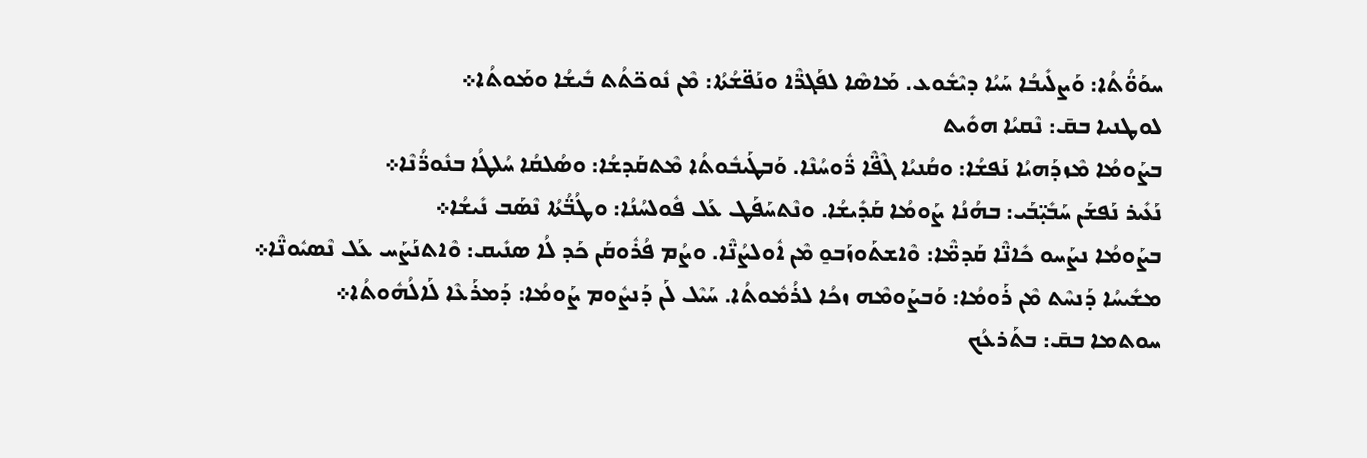ܚܘܰܘ̈ܳܬܳܐ: ܘܰܨܠܺܝܒܳܐ ܚܰܝܳܐ ܕܝܶܫܽܘܥ. ܡܰܐܣܶܐ ܠܦܰܓܪ̈ܶܐ ܘܢܰܦ̈ܫܳܬܳܐ: ܡܶܢ ܢܽܘܟ̈ܬܳܬ ܒܺܝܫܳܐ ܘܡܰܘܬܳܐ܀
ܠܘܛܢܝܐ ܒܩ̄: ܢܶܩܝܳܐ ܗܘܺܝܬ
ܒܨܰܘܡܳܐ ܡܶܙܕܰܗܝܳܐ ܢܰܦܫܳܐ: ܘܩܳܢܝܳܐ ܓܶܦ̈ܶܐ ܪ̈ܽܘܚܳܢܶܐ. ܘܰܒܛܰܝܒܽܘܬܳܐ ܡܶܬܩܰܕܫܳܐ: ܘܣܳܠܩܳܐ ܚܳܠܛܳܐ ܒܢܽܘܪ̈ܳܢܶܐ܀
ܢܰܥܺܝܪ ܢܰܦܫܰܢ ܚܰܒܺܝ̣̈ܒܰܝ: ܒܗܳܢܳܐ ܨܰܘܡܳܐ ܩܰܕܺܝܫܳܐ. ܘܢܶܬܚܰܦܰܛ ܥܰܠ ܦܽܘܠܚܳܢܳܐ: ܘܛܳܒ̈ܳܬܳܐ ܢܶܣܰܒ ܢܺܝܫܳܐ܀
ܒܨܰܘܡܳܐ ܢܨܰܚܘ ܟܺܐܢ̈ܶܐ ܩܰܕܡ̈ܶܐ: ܘܶܐܫܬܰܘܙܰܒܘ̱ ܡܶܢ ܐܽܘܠܨܳܢ̈ܶܐ. ܘܨܳܡ ܦܳܪܽܘܩܰܢ ܟܰܕ ܠܳܐ ܣܢܺܝܩ: ܘܶܐܬܢܰܨܰܚ ܥܰܠ ܢܶܣܝܽܘܢ̈ܶܐ܀
ܡܫܺܝܚܳܐ ܕܰܢܚܶܬ ܡܶܢ ܪܰܘܡܳܐ: ܘܰܒܨܰܘܡܶܗ ܙܟܳܐ ܠܪܳܡܽܘܬܳܐ. ܚܰܝܶܠ ܠܰܢ ܕܰܢܨܽܘܡ ܨܰܘܡܳܐ: ܕܰܡܪܰܥܶܐ ܠܰܐܠܳܗܽܘܬܳܐ܀
ܚܘܬܡܐ ܒܩ̄: ܒܬܰܪܥܳܟ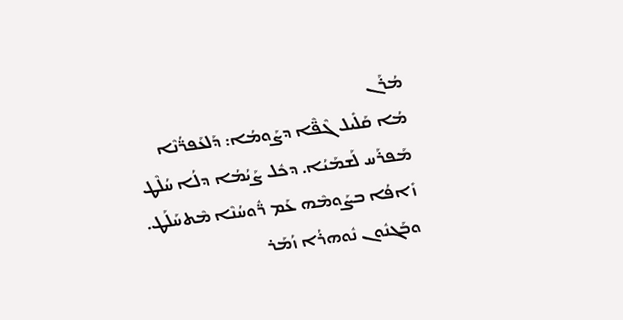ܡܳܪܰܢ
ܡܳܐ ܩܰܠܺܝܠ ܓܶܦ̈ܶܐ ܕܨܰܘܡܳܐ: ܕܰܠܥܰܦܪ̈ܳܢܶܐ ܡܰܦܪܰܚ ܠܰܫܡܰܝܳܐ. ܕܟܽܠ ܨܰܝܳܡܳܐ ܕܠܳܐ ܚܳܠܶܛ ܙܺܐܦܳܐ ܒܨܰܘܡܶܗ ܥܰܡ ܪ̈ܽܘܚܳܢܶܐ ܡܶܬܚܰܠܰܛ. ܘܒܰܓܢܽܘܢ ܢܽܘܗܪܳܐ ܙܳܡܰܪ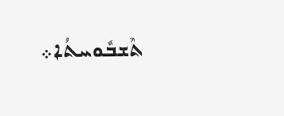ܬܶܫܒܽܘܚܬܳܐ܀